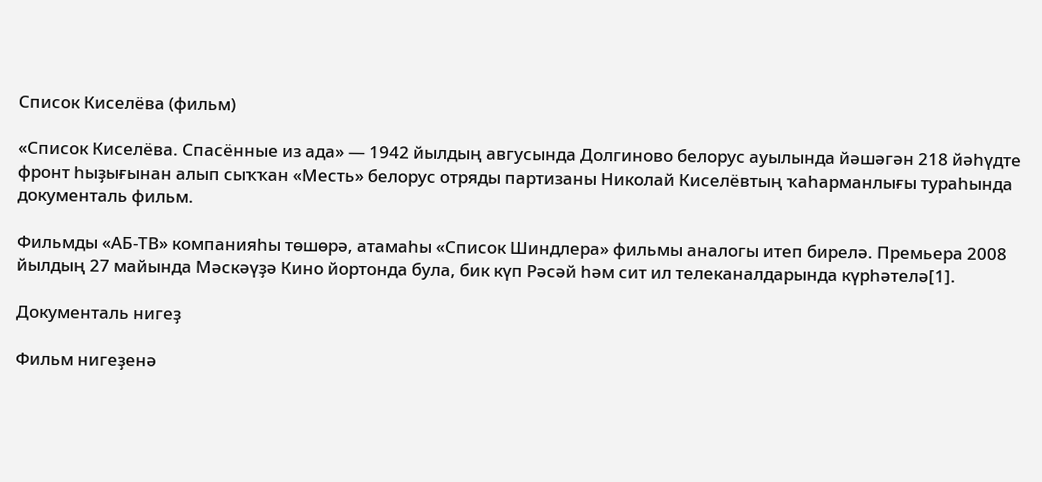Список Киселёва (фильм)

«Список Киселёва. Спасённые из ада» — 1942 йылдың авгусында Долгиново белорус ауылында йәшәгән 218 йәһүдте фронт һыҙығынан алып сыҡҡан «Месть» белорус отряды партизаны Николай Киселёвтың ҡаһарманлығы тураһында документаль фильм.

Фильмды «АБ-ТВ» компанияһы төшөрә, атамаһы «Список Шиндлера» фильмы аналогы итеп бирелә. Премьера 2008 йылдың 27 майында Мәскәүҙә Кино йортонда була, бик күп Рәсәй һәм сит ил телеканалдарында күрһәтелә[1].

Документаль нигеҙ

Фильм нигеҙенә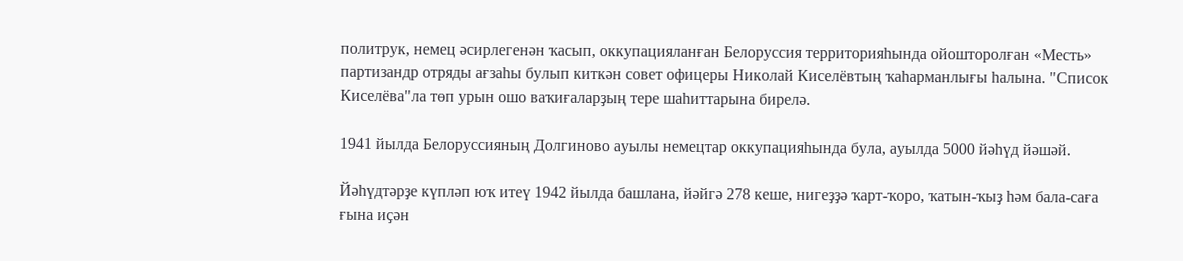политрук, немец әсирлегенән ҡасып, оккупацияланған Белоруссия территорияһында ойошторолған «Месть» партизандр отряды ағзаһы булып киткән совет офицеры Николай Киселёвтың ҡаһарманлығы һалына. "Список Киселёва"ла төп урын ошо ваҡиғаларҙың тере шаһиттарына бирелә.

1941 йылда Белоруссияның Долгиново ауылы немецтар оккупацияһында була, ауылда 5000 йәһүд йәшәй.

Йәһүдтәрҙе күпләп юҡ итеү 1942 йылда башлана, йәйгә 278 кеше, нигеҙҙә ҡарт-ҡоро, ҡатын-ҡыҙ һәм бала-саға ғына иҫән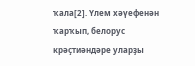ҡала[2]. Үлем хәүефенән ҡарҡып, белорус крәҫтиәндәре уларҙы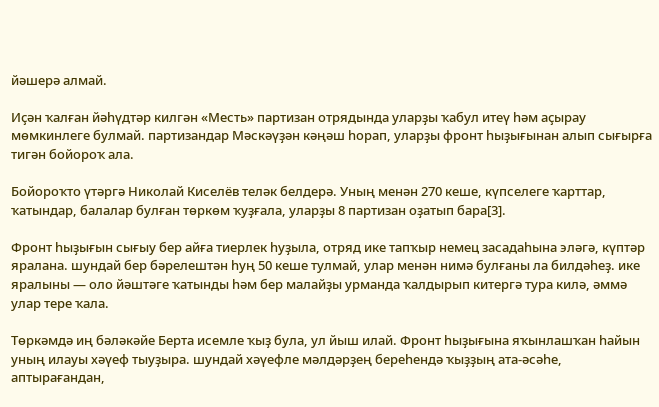йәшерә алмай.

Иҫән ҡалған йәһүдтәр килгән «Месть» партизан отрядында уларҙы ҡабул итеү һәм аҫырау мөмкинлеге булмай. партизандар Мәскәүҙән кәңәш һорап, уларҙы фронт һыҙығынан алып сығырға тигән бойороҡ ала.

Бойороҡто үтәргә Николай Киселёв теләк белдерә. Уның менән 270 кеше, күпселеге ҡарттар, ҡатындар, балалар булған төркөм ҡуҙғала, уларҙы 8 партизан оҙатып бара[3].

Фронт һыҙығын сығыу бер айға тиерлек һуҙыла, отряд ике тапҡыр немец засадаһына эләгә, күптәр яралана. шундай бер бәрелештән һуң 50 кеше тулмай, улар менән нимә булғаны ла билдәһеҙ. ике яралыны — оло йәштәге ҡатынды һәм бер малайҙы урманда ҡалдырып китергә тура килә, әммә улар тере ҡала.

Төркәмдә иң бәләкәйе Берта исемле ҡыҙ була, ул йыш илай. Фронт һыҙығына яҡынлашҡан һайын уның илауы хәүеф тыуҙыра. шундай хәүефле мәлдәрҙең береһендә ҡыҙҙың ата-әсәһе, аптырағандан,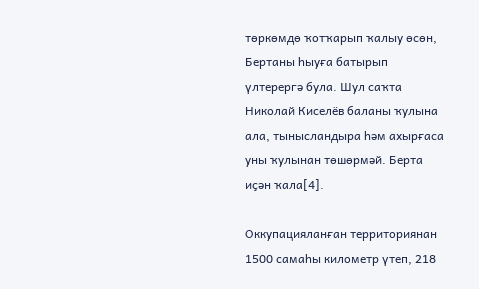төркөмдө ҡотҡарып ҡалыу өсөн, Бертаны һыуға батырып үлтерергә була. Шул саҡта Николай Киселёв баланы ҡулына ала, тынысландыра һәм ахырғаса уны ҡулынан төшөрмәй. Берта иҫән ҡала[4].

Оккупацияланған территориянан 1500 самаһы километр үтеп, 218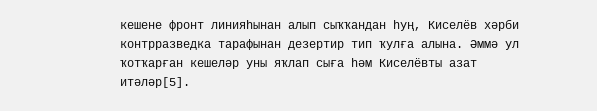кешене фронт линияһынан алып сыҡҡандан һуң, Киселёв хәрби контрразведка тарафынан дезертир тип ҡулға алына. Әммә ул ҡотҡарған кешеләр уны яҡлап сыға һәм Киселёвты азат итәләр[5].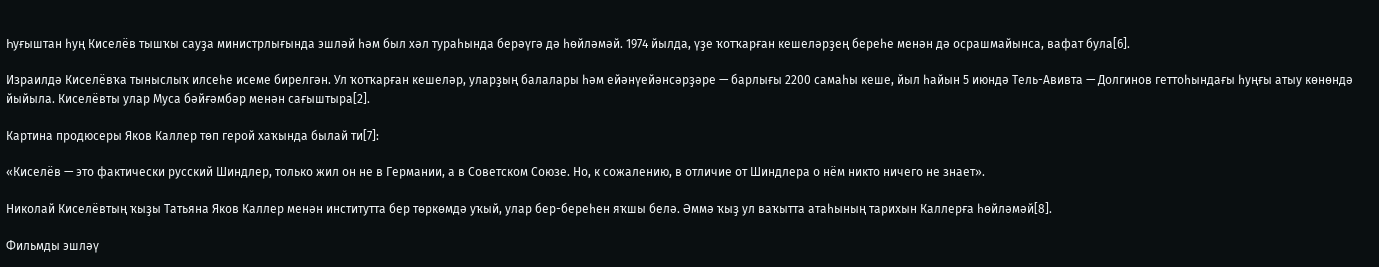Һуғыштан һуң Киселёв тышҡы сауҙа министрлығында эшләй һәм был хәл тураһында берәүгә дә һөйләмәй. 1974 йылда, үҙе ҡотҡарған кешеләрҙең береһе менән дә осрашмайынса, вафат була[6].

Израилдә Киселёвҡа тыныслыҡ илсеһе исеме бирелгән. Ул ҡотҡарған кешеләр, уларҙың балалары һәм ейәнүейәнсәрҙәре — барлығы 2200 самаһы кеше, йыл һайын 5 июндә Тель-Авивта — Долгинов геттоһындағы һуңғы атыу көнөндә йыйыла. Киселёвты улар Муса бәйғәмбәр менән сағыштыра[2].

Картина продюсеры Яков Каллер төп герой хаҡында былай ти[7]:

«Киселёв — это фактически русский Шиндлер, только жил он не в Германии, а в Советском Союзе. Но, к сожалению, в отличие от Шиндлера о нём никто ничего не знает».

Николай Киселёвтың ҡыҙы Татьяна Яков Каллер менән институтта бер төркөмдә уҡый, улар бер-береһен яҡшы белә. Әммә ҡыҙ ул ваҡытта атаһының тарихын Каллерға һөйләмәй[8].

Фильмды эшләү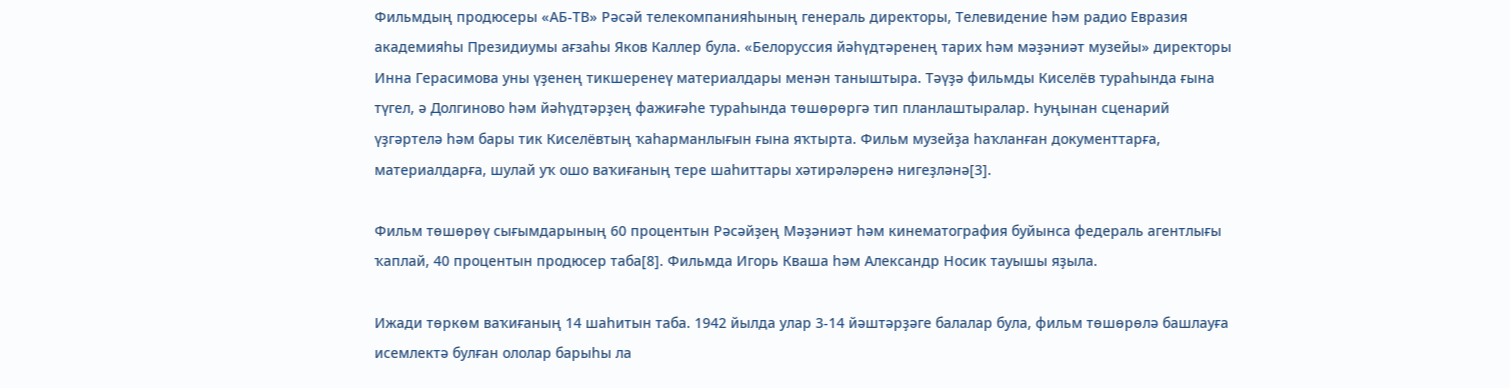Фильмдың продюсеры «АБ-ТВ» Рәсәй телекомпанияһының генераль директоры, Телевидение һәм радио Евразия академияһы Президиумы ағзаһы Яков Каллер була. «Белоруссия йәһүдтәренең тарих һәм мәҙәниәт музейы» директоры Инна Герасимова уны үҙенең тикшеренеү материалдары менән таныштыра. Тәүҙә фильмды Киселёв тураһында ғына түгел, ә Долгиново һәм йәһүдтәрҙең фажиғәһе тураһында төшөрөргә тип планлаштыралар. Һуңынан сценарий үҙгәртелә һәм бары тик Киселёвтың ҡаһарманлығын ғына яҡтырта. Фильм музейҙа һаҡланған документтарға, материалдарға, шулай уҡ ошо ваҡиғаның тере шаһиттары хәтирәләренә нигеҙләнә[3].

Фильм төшөрөү сығымдарының 60 процентын Рәсәйҙең Мәҙәниәт һәм кинематография буйынса федераль агентлығы ҡаплай, 40 процентын продюсер таба[8]. Фильмда Игорь Кваша һәм Александр Носик тауышы яҙыла.

Ижади төркөм ваҡиғаның 14 шаһитын таба. 1942 йылда улар 3-14 йәштәрҙәге балалар була, фильм төшөрөлә башлауға исемлектә булған ололар барыһы ла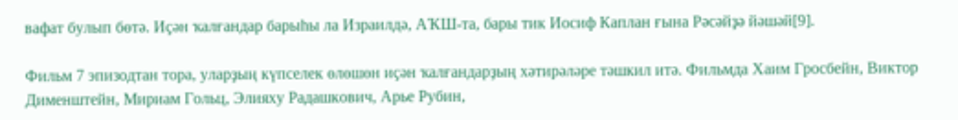вафат булып бөтә. Иҫән ҡалғандар барыһы ла Израилдә, АҠШ-та, бары тик Иосиф Каплан ғына Рәсәйҙә йәшәй[9].

Фильм 7 эпизодтан тора, уларҙың күпселек өлөшөн иҫән ҡалғандарҙың хәтирәләре тәшкил итә. Фильмда Хаим Гросбейн, Виктор Дименштейн, Мириам Гольц, Элияху Радашкович, Арье Рубин,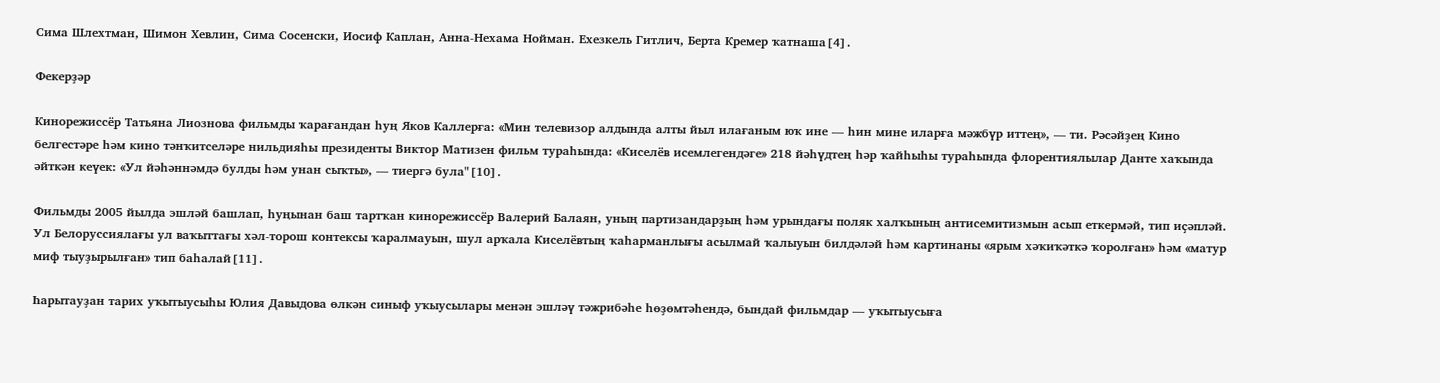Сима Шлехтман, Шимон Хевлин, Сима Сосенски, Иосиф Каплан, Анна-Нехама Нойман. Ехезкель Гитлич, Берта Кремер ҡатнаша[4].

Фекерҙәр

Кинорежиссёр Татьяна Лиознова фильмды ҡарағандан һуң Яков Каллерға: «Мин телевизор алдында алты йыл илағаным юҡ ине — һин мине иларға мәжбүр иттең», — ти. Рәсәйҙең Кино белгестәре һәм кино тәнҡитселәре нильдияһы президенты Виктор Матизен фильм тураһында: «Киселёв исемлегендәге» 218 йәһүдтең һәр ҡайһыһы тураһында флорентиялылар Данте хаҡында әйткән кеүек: «Ул йәһәннәмдә булды һәм унан сыҡты», — тиергә була"[10].

Фильмды 2005 йылда эшләй башлап, һуңынан баш тартҡан кинорежиссёр Валерий Балаян, уның партизандарҙың һәм урындағы поляк халҡының антисемитизмын асып еткермәй, тип иҫәпләй. Ул Белоруссиялағы ул ваҡыттағы хәл-торош контексы ҡаралмауын, шул арҡала Киселёвтың ҡаһарманлығы асылмай ҡалыуын билдәләй һәм картинаны «ярым хәҡиҡәткә ҡоролған» һәм «матур миф тыуҙырылған» тип баһалай[11].

Һарытауҙан тарих уҡытыусыһы Юлия Давыдова өлкән синыф уҡыусылары менән эшләү тәжрибәһе һөҙөмтәһендә, бындай фильмдар — уҡытыусыға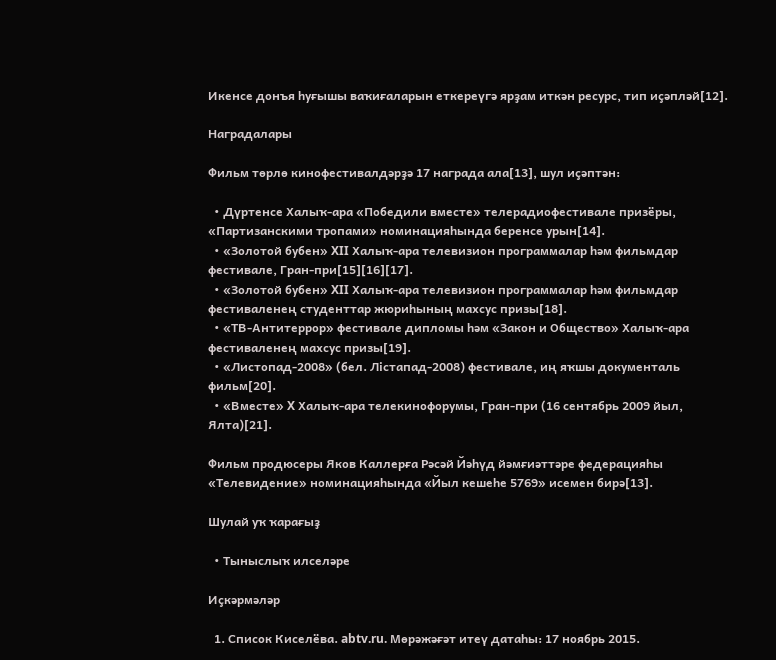Икенсе донъя һуғышы ваҡиғаларын еткереүгә ярҙам иткән ресурс, тип иҫәпләй[12].

Наградалары

Фильм төрлө кинофестивалдәрҙә 17 награда ала[13], шул иҫәптән:

  • Дүртенсе Халыҡ-ара «Победили вместе» телерадиофестивале призёры, «Партизанскими тропами» номинацияһында беренсе урын[14].
  • «Золотой бубен» XII Халыҡ-ара телевизион программалар һәм фильмдар фестивале, Гран-при[15][16][17].
  • «Золотой бубен» XII Халыҡ-ара телевизион программалар һәм фильмдар фестиваленең студенттар жюриһының махсус призы[18].
  • «ТВ-Антитеррор» фестивале дипломы һәм «Закон и Общество» Халыҡ-ара фестиваленең махсус призы[19].
  • «Листопад-2008» (бел. Лістапад-2008) фестивале, иң яҡшы документаль фильм[20].
  • «Вместе» X Халыҡ-ара телекинофорумы, Гран-при (16 сентябрь 2009 йыл, Ялта)[21].

Фильм продюсеры Яков Каллерға Рәсәй Йәһүд йәмғиәттәре федерацияһы «Телевидение» номинацияһында «Йыл кешеһе 5769» исемен бирә[13].

Шулай уҡ ҡарағыҙ

  • Тыныслыҡ илселәре

Иҫкәрмәләр

  1. Список Киселёва. abtv.ru. Мөрәжәғәт итеү датаһы: 17 ноябрь 2015.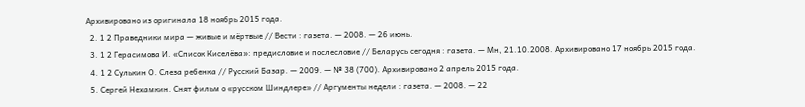Архивировано из оригинала 18 ноябрь 2015 года.
  2. 1 2 Праведники мира — живые и мёртвые // Вести : газета. — 2008. — 26 июнь.
  3. 1 2 Герасимова И. «Список Киселёва»: предисловие и послесловие // Беларусь сегодня : газета. — Мн, 21.10.2008. Архивировано 17 ноябрь 2015 года.
  4. 1 2 Сулькин О. Слеза ребенка // Русский Базар. — 2009. — № 38 (700). Архивировано 2 апрель 2015 года.
  5. Сергей Нехамкин. Снят фильм о «русском Шиндлере» // Аргументы недели : газета. — 2008. — 22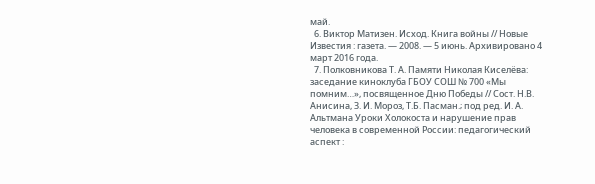май.
  6. Виктор Матизен. Исход. Книга войны // Новые Известия : газета. — 2008. — 5 июнь. Архивировано 4 март 2016 года.
  7. Полковникова Т. А. Памяти Николая Киселёва: заседание киноклуба ГБОУ СОШ № 700 «Мы помним…», посвященное Дню Победы // Сост. Н.В. Анисина, З. И. Мороз, Т.Б. Пасман.; под ред. И. А. Альтмана Уроки Холокоста и нарушение прав человека в современной России: педагогический аспект :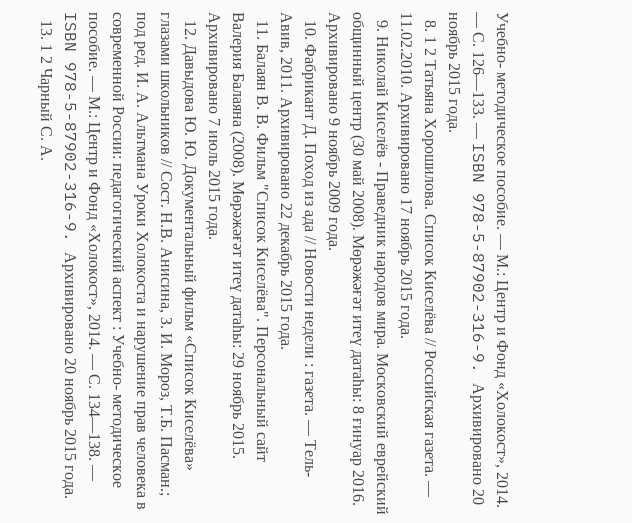Учебно- методическое пособие. — М.: Центр и Фонд «Холокост», 2014. — С. 126—133. — ISBN 978-5-87902-316-9. Архивировано 20 ноябрь 2015 года.
  8. 1 2 Татьяна Хорошилова. Список Киселёва // Российская газета. — 11.02.2010. Архивировано 17 ноябрь 2015 года.
  9. Николай Киселёв - Праведник народов мира. Московский еврейский общинный центр (30 май 2008). Мөрәжәғәт итеү датаһы: 8 ғинуар 2016. Архивировано 9 ноябрь 2009 года.
  10. Фабрикант Д. Поход из ада // Новости недели : газета. — Тель-Авив, 2011. Архивировано 22 декабрь 2015 года.
  11. Балаян В. В. Фильм "Список Киселёва". Персональный сайт Валерия Балаяна (2008). Мөрәжәғәт итеү датаһы: 29 ноябрь 2015. Архивировано 7 июль 2015 года.
  12. Давыдова Ю. Ю. Документальный фильм «Список Киселёва» глазами школьников // Сост. Н.В. Анисина, З. И. Мороз, Т.Б. Пасман.; под ред. И. А. Альтмана Уроки Холокоста и нарушение прав человека в современной России: педагогический аспект : Учебно- методическое пособие. — М.: Центр и Фонд «Холокост», 2014. — С. 134—138. — ISBN 978-5-87902-316-9. Архивировано 20 ноябрь 2015 года.
  13. 1 2 Чарный С. А.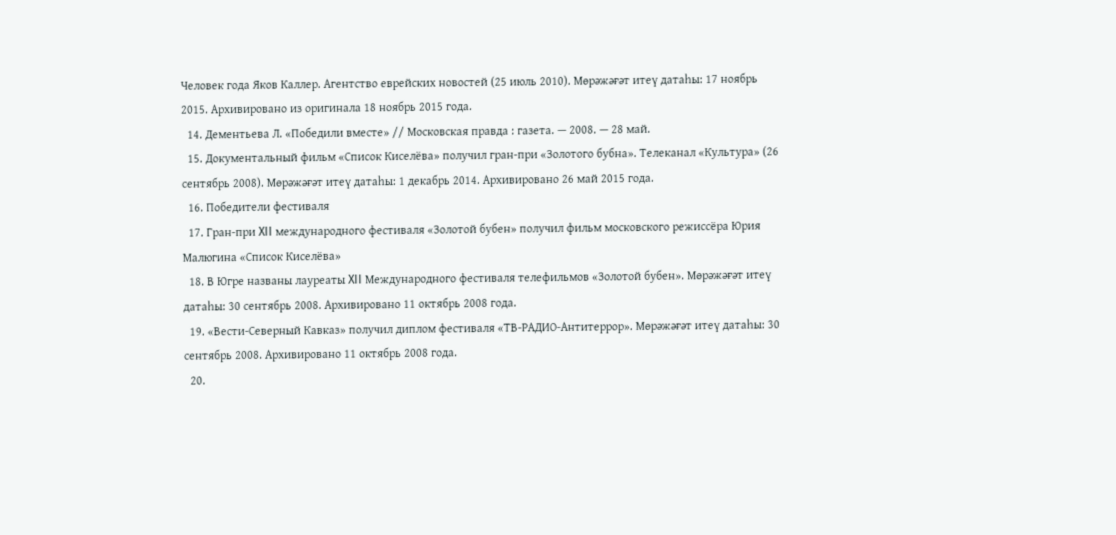Человек года Яков Каллер. Агентство еврейских новостей (25 июль 2010). Мөрәжәғәт итеү датаһы: 17 ноябрь 2015. Архивировано из оригинала 18 ноябрь 2015 года.
  14. Дементьева Л. «Победили вместе» // Московская правда : газета. — 2008. — 28 май.
  15. Документальный фильм «Список Киселёва» получил гран-при «Золотого бубна». Телеканал «Культура» (26 сентябрь 2008). Мөрәжәғәт итеү датаһы: 1 декабрь 2014. Архивировано 26 май 2015 года.
  16. Победители фестиваля
  17. Гран-при XII международного фестиваля «Золотой бубен» получил фильм московского режиссёра Юрия Малюгина «Список Киселёва»
  18. В Югре названы лауреаты XII Международного фестиваля телефильмов «Золотой бубен». Мөрәжәғәт итеү датаһы: 30 сентябрь 2008. Архивировано 11 октябрь 2008 года.
  19. «Вести-Северный Кавказ» получил диплом фестиваля «ТВ-РАДИО-Антитеррор». Мөрәжәғәт итеү датаһы: 30 сентябрь 2008. Архивировано 11 октябрь 2008 года.
  20.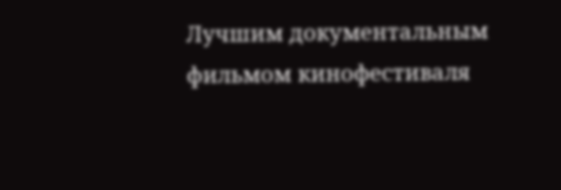Лучшим документальным фильмом кинофестиваля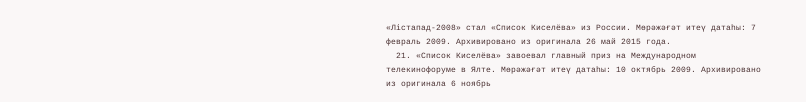«Лістапад-2008» стал «Список Киселёва» из России. Мөрәжәғәт итеү датаһы: 7 февраль 2009. Архивировано из оригинала 26 май 2015 года.
  21. «Список Киселёва» завоевал главный приз на Международном телекинофоруме в Ялте. Мөрәжәғәт итеү датаһы: 10 октябрь 2009. Архивировано из оригинала 6 ноябрь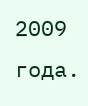2009 года.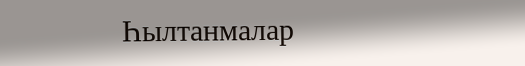Һылтанмалар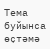Тема буйынса өҫтәмә